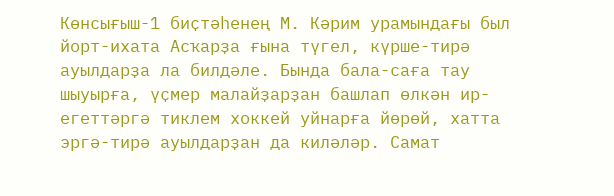Көнсығыш-1 биҫтәһенең М. Кәрим урамындағы был йорт-ихата Асҡарҙа ғына түгел, күрше-тирә ауылдарҙа ла билдәле. Бында бала-саға тау шыуырға, үҫмер малайҙарҙан башлап өлкән ир-егеттәргә тиклем хоккей уйнарға йөрөй, хатта эргә-тирә ауылдарҙан да киләләр. Самат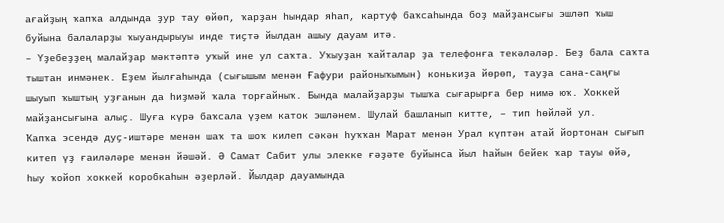ағайҙың ҡапҡа алдында ҙур тау өйөп, ҡарҙан һындар яһап, картуф баҡсаһында боҙ майҙансығы эшләп ҡыш буйына балаларҙы ҡыуандырыуы инде тиҫтә йылдан ашыу дауам итә.
– Үҙебеҙҙең малайҙар мәктәптә уҡый ине ул саҡта. Уҡыуҙан ҡайталар ҙа телефонға текәләләр. Беҙ бала саҡта тыштан инмәнек. Еҙем йылғаһында (сығышым менән Ғафури районыҡымын) конькиҙа йөрөп, тауҙа сана-саңғы шыуып ҡыштың уҙғанын да һиҙмәй ҡала торғайныҡ. Бында малайҙарҙы тышҡа сығарырға бер нимә юҡ. Хоккей майҙансығына алыҫ. Шуға күрә баҡсала үҙем каток эшләнем. Шулай башланып китте, – тип һөйләй ул.
Ҡапҡа эсендә дуҫ-иштәре менән шаҡ та шоҡ килеп сәкән һуҡҡан Марат менән Урал күптән атай йортонан сығып китеп үҙ ғаиләләре менән йәшәй. Ә Самат Сабит улы элекке ғәҙәте буйынса йыл һайын бейек ҡар тауы өйә, һыу ҡойоп хоккей коробкаһын әҙерләй. Йылдар дауамында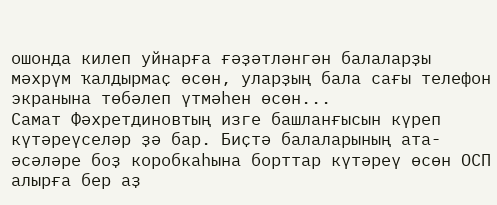ошонда килеп уйнарға ғәҙәтләнгән балаларҙы мәхрүм ҡалдырмаҫ өсөн, уларҙың бала сағы телефон экранына төбәлеп үтмәһен өсөн...
Самат Фәхретдиновтың изге башланғысын күреп күтәреүселәр ҙә бар. Биҫтә балаларының ата-әсәләре боҙ коробкаһына борттар күтәреү өсөн ОСП алырға бер аҙ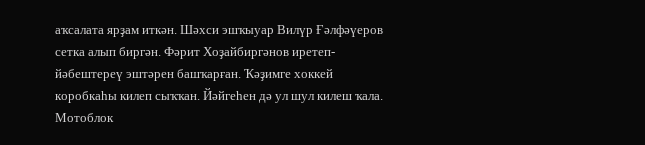аҡсалата ярҙам иткән. Шәхси эшҡыуар Вилүр Ғәлфәүеров сетка алып биргән. Фәрит Хоҙайбиргәнов иретеп-йәбештереү эштәрен башҡарған. Ҡәҙимге хоккей коробкаһы килеп сыҡҡан. Йәйгеһен дә ул шул килеш ҡала. Мотоблок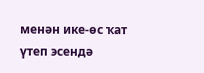менән ике-өс ҡат үтеп эсендә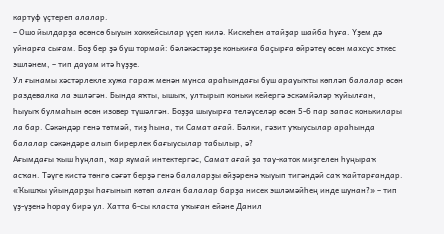картуф үҫтереп алалар.
– Ошо йылдарҙа өсөнсө быуын хоккейсылар үҫеп килә. Кискеһен атайҙар шайба һуға. Үҙем дә уйнарға сығам. Боҙ бер ҙә буш тормай: бәләкәстәрҙе конькиға баҫырға өйрәтеү өсөн махсус эткес эшләнем, – тип дауам итә һүҙҙе.
Ул ғынамы хәстәрлекле хужа гараж менән мунса араһындағы буш арауыҡты көпләп балалар өсөн раздевалка ла эшләгән. Бында яҡты, ышыҡ, ултырып коньки кейергә эскәмйәләр ҡуйылған, һыуыҡ булмаһын өсөн изовер түшәлгән. Боҙҙа шыуырға теләүселәр өсөн 5-6 пар запас конькилары ла бар. Сәкәндәр генә төтмәй, тиҙ һына, ти Самат ағай. Бәлки, гәзит уҡыусылар араһында балалар сәкәндәре алып бирерлек бағыусылар табылыр, ә?
Ағымдағы ҡыш һуңлап, ҡар яумай интектергәс, Самат ағай ҙа тау-каток миҙгелен һуңыраҡ асҡан. Тәүге кистә төнгө сәғәт берҙә генә балаларҙы өйҙәренә ҡыуып тигәндәй саҡ ҡайтарғандар. «Ҡышҡы уйындарҙы һағынып көтөп алған балалар барҙа нисек эшләмәйһең инде шунан?» – тип үҙ-үҙенә һорау бирә ул. Хатта 6-сы класта уҡыған ейәне Данил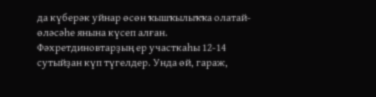да күберәк уйнар өсөн ҡышҡылыҡҡа олатай-өләсәһе янына күсеп алған.
Фәхретдиновтарҙың ер участкаһы 12-14 сутыйҙан күп түгелдер. Унда өй, гараж,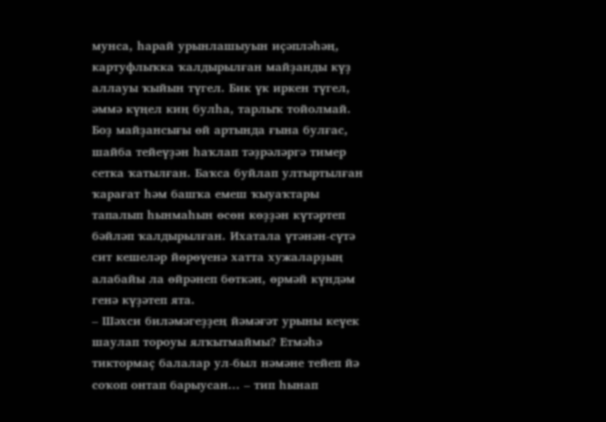мунса, һарай урынлашыуын иҫәпләһәң, картуфлыҡка ҡалдырылған майҙанды күҙ аллауы ҡыйын түгел. Бик үк иркен түгел, әммә күңел киң булһа, тарлыҡ тойолмай. Боҙ майҙансығы өй артында ғына булғас, шайба тейеүҙән һаҡлап тәҙрәләргә тимер сетка ҡатылған. Баҡса буйлап ултыртылған ҡарағат һәм башҡа емеш ҡыуаҡтары тапалып һынмаһын өсөн көҙҙән күтәртеп бәйләп ҡалдырылған. Ихатала үтәнән-сүтә сит кешеләр йөрөүенә хатта хужаларҙың алабайы ла өйрәнеп бөткән, өрмәй күндәм генә күҙәтеп ята.
– Шәхси биләмәгеҙҙең йәмәғәт урыны кеүек шаулап тороуы ялҡытмаймы? Етмәһә тиктормаҫ балалар ул-был нәмәне тейеп йә соҡоп онтап барыусан... – тип һынап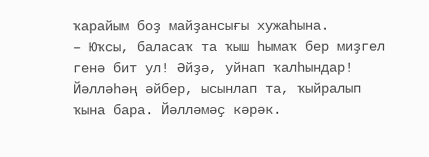ҡарайым боҙ майҙансығы хужаһына.
– Юҡсы, баласаҡ та ҡыш һымаҡ бер миҙгел генә бит ул! Әйҙә, уйнап ҡалһындар! Йәлләһәң әйбер, ысынлап та, ҡыйралып ҡына бара. Йәлләмәҫ кәрәк.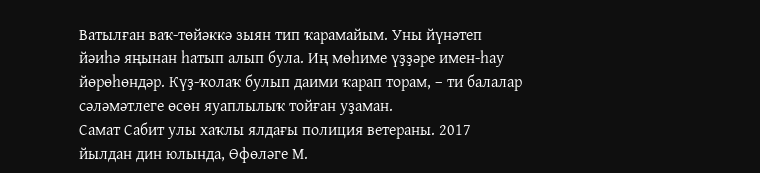Ватылған ваҡ-төйәккә зыян тип ҡарамайым. Уны йүнәтеп йәиһә яңынан һатып алып була. Иң мөһиме үҙҙәре имен-һау йөрөһөндәр. Күҙ-ҡолаҡ булып даими ҡарап торам, – ти балалар сәләмәтлеге өсөн яуаплылыҡ тойған уҙаман.
Самат Сабит улы хаҡлы ялдағы полиция ветераны. 2017 йылдан дин юлында, Өфөләге М.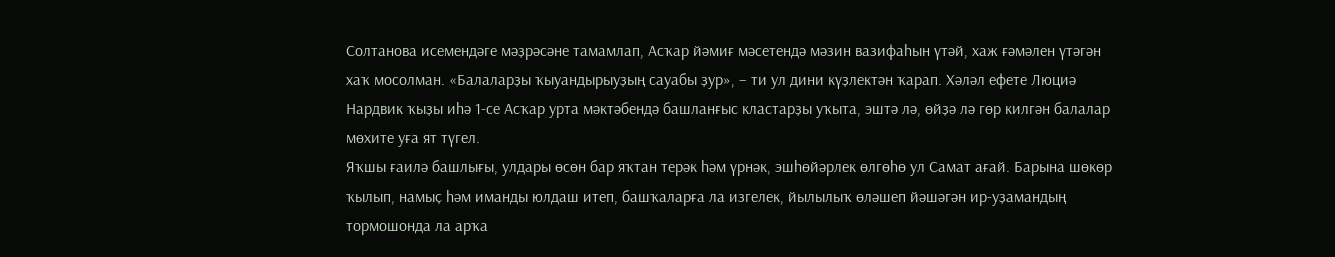Солтанова исемендәге мәҙрәсәне тамамлап, Асҡар йәмиғ мәсетендә мәзин вазифаһын үтәй, хаж ғәмәлен үтәгән хаҡ мосолман. «Балаларҙы ҡыуандырыуҙың сауабы ҙур», – ти ул дини күҙлектән ҡарап. Хәләл ефете Люциә Нардвик ҡыҙы иһә 1-се Асҡар урта мәктәбендә башланғыс кластарҙы уҡыта, эштә лә, өйҙә лә гөр килгән балалар мөхите уға ят түгел.
Яҡшы ғаилә башлығы, улдары өсөн бар яҡтан терәк һәм үрнәк, эшһөйәрлек өлгөһө ул Самат ағай. Барына шөкөр ҡылып, намыҫ һәм иманды юлдаш итеп, башҡаларға ла изгелек, йылылыҡ өләшеп йәшәгән ир-уҙамандың тормошонда ла арҡа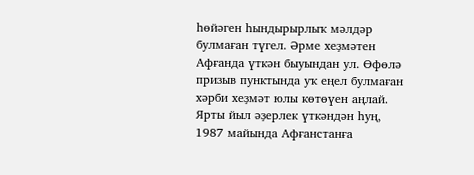һөйәген һындырырлыҡ мәлдәр булмаған түгел. Әрме хеҙмәтен Афғанда үткән быуындан ул. Өфөлә призыв пунктында уҡ еңел булмаған хәрби хеҙмәт юлы көтөүен аңлай. Ярты йыл әҙерлек үткәндән һуң, 1987 майында Афғанстанға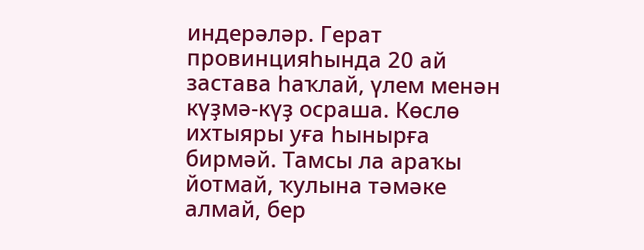индерәләр. Герат провинцияһында 20 ай застава һаҡлай, үлем менән күҙмә-күҙ осраша. Көслө ихтыяры уға һынырға бирмәй. Тамсы ла араҡы йотмай, ҡулына тәмәке алмай, бер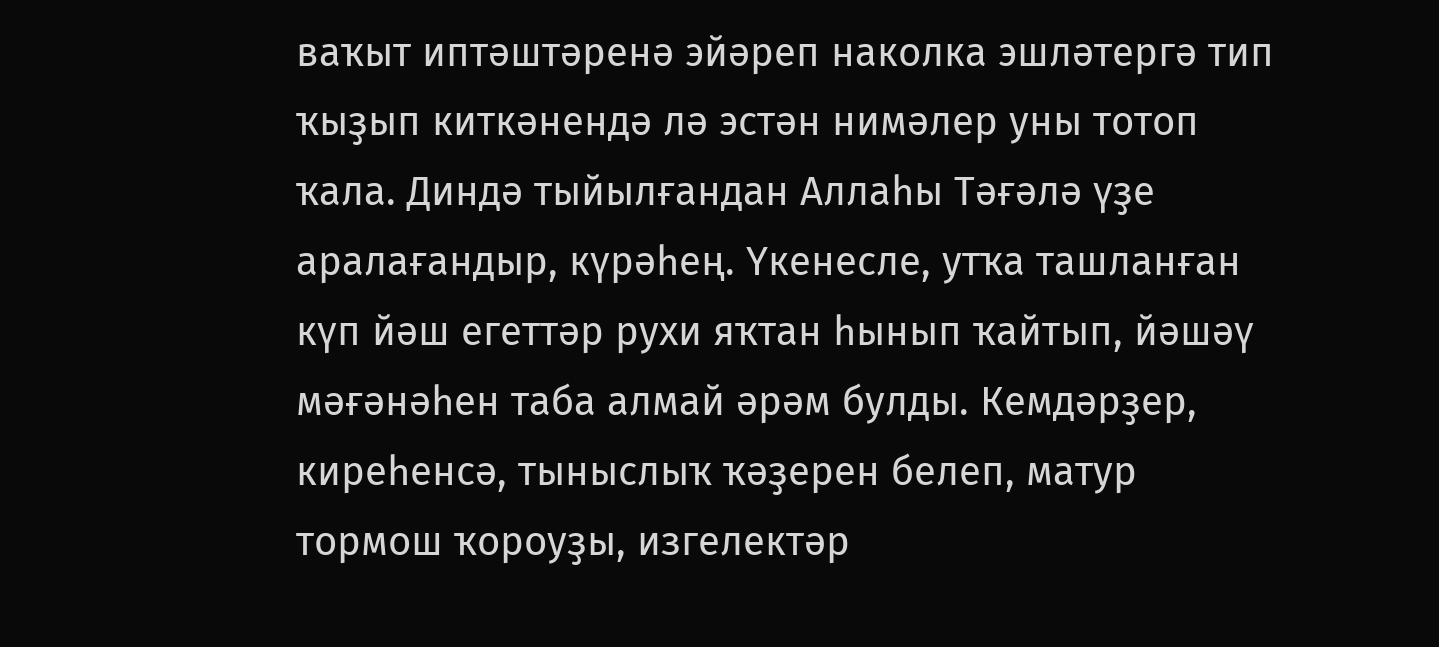ваҡыт иптәштәренә эйәреп наколка эшләтергә тип ҡыҙып киткәнендә лә эстән нимәлер уны тотоп ҡала. Диндә тыйылғандан Аллаһы Тәғәлә үҙе аралағандыр, күрәһең. Үкенесле, утҡа ташланған күп йәш егеттәр рухи яҡтан һынып ҡайтып, йәшәү мәғәнәһен таба алмай әрәм булды. Кемдәрҙер, киреһенсә, тыныслыҡ ҡәҙерен белеп, матур тормош ҡороуҙы, изгелектәр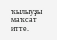ҡылыуҙы маҡсат итте.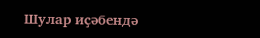Шулар иҫәбендә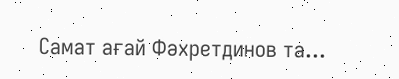Самат ағай Фәхретдинов та...